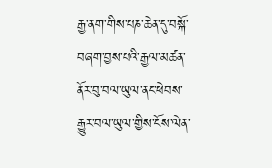རྒྱ་ནག་གིས་པཎ་ཆེན་དུ་བསྐོ་བཞག་བྱས་པའི་རྒྱལ་མཚན་ནོར་བུ་བལ་ཡུལ་ནང་ཕེབས་རྒྱུར་བལ་ཡུལ་གྱིས་ངོས་ལེན་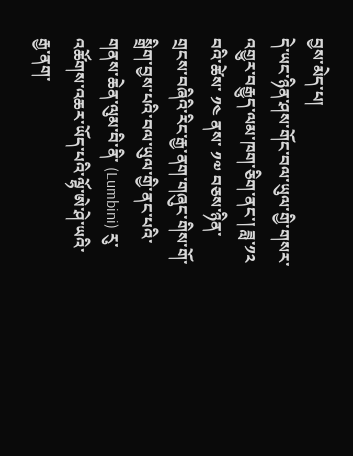བྱས་མེད་པ།
དེ་ཡང་ཉིན་ཤས་གོང་བལ་ཡུལ་གྱི་གསར་འགྱུར་བརྒྱུད་ལམ་ཁག་ཅིག་ནང་། ཟླ་༡༢ བའི་ཚེས་ ༡༤ ནས་ ༡༧ བཅས་ཉིན་གྲངས་བཞིའི་རིང་རྒྱ་ནག་གཞུང་གིས་གོ་སྒྲིག་བྱས་པའི་བལ་ཡུལ་གྱི་ནང་པའི་གནས་ཆེན་ལུམ་བི་ནི་ (Lumbini) རུ་འཚོགས་འཆར་ཡོད་པའི་ལྷོ་ཨེ་ཤེ་ཡའི་རྒྱ་ནག་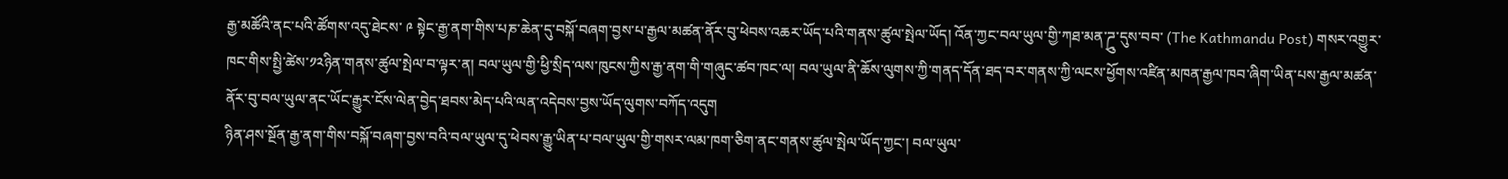རྒྱ་མཚོའི་ནང་པའི་ཚོགས་འདུ་ཐེངས་ ༩ སྟེང་རྒྱ་ནག་གིས་པཎ་ཆེན་དུ་བསྐོ་བཞག་བྱས་པ་རྒྱལ་མཚན་ནོར་བུ་ཕེབས་འཆར་ཡོད་པའི་གནས་ཚུལ་སྤེལ་ཡོད། འོན་ཀྱང་བལ་ཡུལ་གྱི་ཀཐ་མན་ཌྲུ་དུས་བབ་ (The Kathmandu Post) གསར་འགྱུར་ཁང་གིས་སྤྱི་ཚེས་༡༢ཉིན་གནས་ཚུལ་སྤེལ་བ་ལྟར་ན། བལ་ཡུལ་གྱི་ཕྱི་སྲིད་ལས་ཁུངས་ཀྱིས་རྒྱ་ནག་གི་གཞུང་ཚབ་ཁང་ལ། བལ་ཡུལ་ནི་ཆོས་ལུགས་ཀྱི་གནད་དོན་ཐད་བར་གནས་ཀྱི་ལངས་ཕྱོགས་འཛིན་མཁན་རྒྱལ་ཁབ་ཞིག་ཡིན་པས་རྒྱལ་མཚན་ནོར་བུ་བལ་ཡུལ་ནང་ཡོང་རྒྱུར་ངོས་ལེན་བྱེད་ཐབས་མེད་པའི་ལན་འདེབས་བྱས་ཡོད་ལུགས་བཀོད་འདུག
ཉིན་ཤས་སྔོན་རྒྱ་ནག་གིས་བསྐོ་བཞག་བྱས་བའི་བལ་ཡུལ་དུ་ཕེབས་རྒྱུ་ཡིན་པ་བལ་ཡུལ་གྱི་གསར་ལམ་ཁག་ཅིག་ནང་གནས་ཚུལ་སྤེལ་ཡོད་ཀྱང་། བལ་ཡུལ་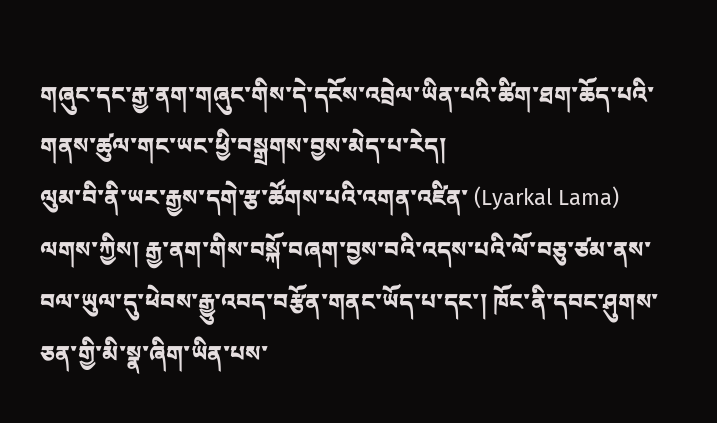གཞུང་དང་རྒྱ་ནག་གཞུང་གིས་དེ་དངོས་འབྲེལ་ཡིན་པའི་ཚིག་ཐག་ཆོད་པའི་གནས་ཚུལ་གང་ཡང་ཕྱི་བསྒྲགས་བྱས་མེད་པ་རེད།
ལུམ་བི་ནི་ཡར་རྒྱས་དགེ་རྩ་ཚོགས་པའི་འགན་འཛིན་ (Lyarkal Lama) ལགས་ཀྱིས། རྒྱ་ནག་གིས་བསྐོ་བཞག་བྱས་བའི་འདས་པའི་ལོ་བཅུ་ཙམ་ནས་བལ་ཡུལ་དུ་ཕེབས་རྒྱུ་འབད་བརྩོན་གནང་ཡོད་པ་དང་། ཁོང་ནི་དབང་ཤུགས་ཅན་གྱི་མི་སྣ་ཞིག་ཡིན་པས་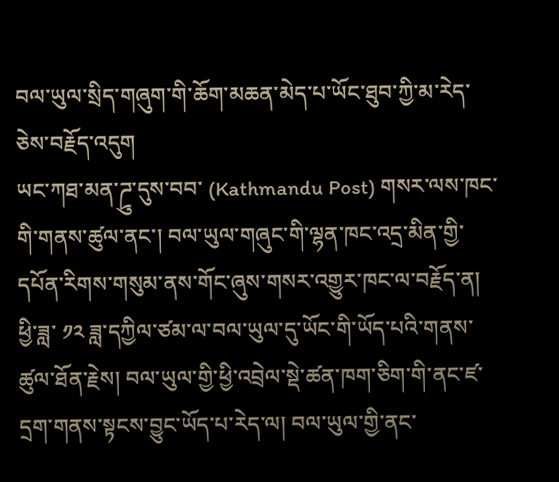བལ་ཡུལ་སྲིད་གཞུག་གི་ཆོག་མཆན་མེད་པ་ཡོང་ཐུབ་ཀྱི་མ་རེད་ཅེས་བརྗོད་འདུག
ཡང་ཀཐ་མན་ཌྲུ་དུས་བབ་ (Kathmandu Post) གསར་ལས་ཁང་གི་གནས་ཚུལ་ནང་། བལ་ཡུལ་གཞུང་གི་ལྷན་ཁང་འདྲ་མིན་གྱི་དཔོན་རིགས་གསུམ་ནས་གོང་ཞུས་གསར་འགྱུར་ཁང་ལ་བརྗོད་ན། ཕྱི་ཟླ་ ༡༢ ཟླ་དཀྱིལ་ཙམ་ལ་བལ་ཡུལ་དུ་ཡོང་གི་ཡོད་པའི་གནས་ཚུལ་ཐོན་རྗེས། བལ་ཡུལ་གྱི་ཕྱི་འབྲེལ་སྡེ་ཚན་ཁག་ཅིག་གི་ནང་ཛ་དྲག་གནས་སྟངས་བྱུང་ཡོད་པ་རེད་ལ། བལ་ཡུལ་གྱི་ནང་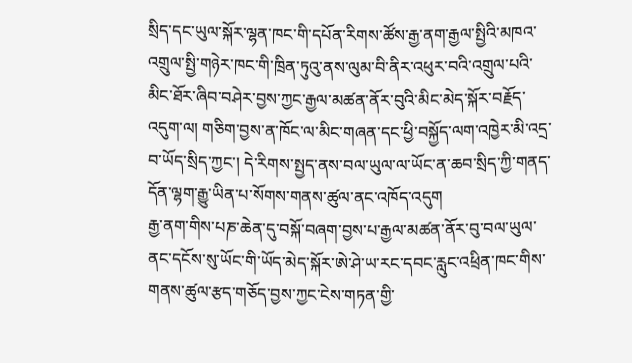སྲིད་དང་ཡུལ་སྐོར་ལྷན་ཁང་གི་དཔོན་རིགས་ཚོས་རྒྱ་ནག་རྒྱལ་སྤྱིའི་མཁའ་འགྲུལ་སྤྱི་གཉེར་ཁང་གི་ཁྲིན་ཏུའུ་ནས་ལུམ་བི་ནིར་འཕུར་བའི་འགྲུལ་པའི་མིང་ཐོར་ཞིབ་བཤེར་བྱས་ཀྱང་རྒྱལ་མཚན་ནོར་བུའི་མིང་མེད་སྐོར་བརྗོད་འདུག་ལ། གཅིག་བྱས་ན་ཁོང་ལ་མིང་གཞན་དང་ཕྱི་བསྐྱོད་ལག་འཁྱེར་མི་འདྲ་བ་ཡོད་སྲིད་ཀྱང་། དེ་རིགས་སྤྱད་ནས་བལ་ཡུལ་ལ་ཡོང་ན་ཆབ་སྲིད་ཀྱི་གནད་དོན་ལྷག་རྒྱུ་ཡིན་པ་སོགས་གནས་ཚུལ་ནང་འཁོད་འདུག
རྒྱ་ནག་གིས་པཎ་ཆེན་དུ་བསྐོ་བཞག་བྱས་པ་རྒྱལ་མཚན་ནོར་བུ་བལ་ཡུལ་ནང་དངོས་སུ་ཡོང་གི་ཡོད་མེད་སྐོར་ཨེ་ཤེ་ཡ་རང་དབང་རླུང་འཕྲིན་ཁང་གིས་གནས་ཚུལ་རྩད་གཅོད་བྱས་ཀྱང་ངེས་གཏན་གྱི་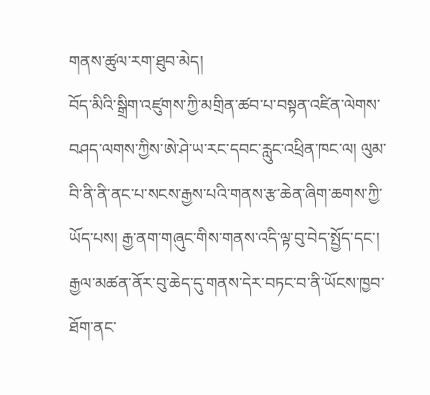གནས་ཚུལ་རག་ཐུབ་མེད།
བོད་མིའི་སྒྲིག་འཛུགས་ཀྱི་མགྲིན་ཚབ་པ་བསྟན་འཛིན་ལེགས་བཤད་ལགས་ཀྱིས་ཨེ་ཤེ་ཡ་རང་དབང་རླུང་འཕྲིན་ཁང་ལ། ལུམ་བི་ནི་ནི་ནང་པ་སངས་རྒྱས་པའི་གནས་རྩ་ཆེན་ཞིག་ཆགས་ཀྱི་ཡོད་པས། རྒྱ་ནག་གཞུང་གིས་གནས་འདི་ལྟ་བུ་བེད་སྤྱོད་དང་། རྒྱལ་མཚན་ནོར་བུ་ཆེད་དུ་གནས་དེར་བཏང་བ་ནི་ཡོངས་ཁྱབ་ཐོག་ནང་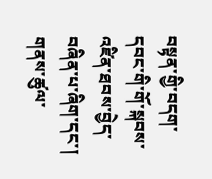བསྟན་གྱི་བདག་དབང་གི་གོ་སྐབས་འཛིན་ཐབས་བྱེད་བཞིན་པ་ཞིག་དང་། གནས་ཚུལ་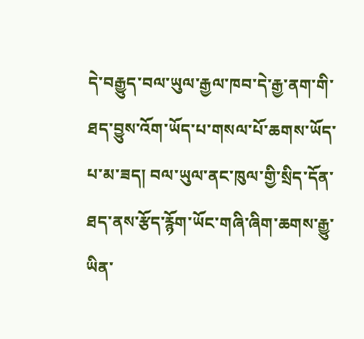དེ་བརྒྱུད་བལ་ཡུལ་རྒྱལ་ཁབ་དེ་རྒྱ་ནག་གི་ཐད་བྱུས་འོག་ཡོད་པ་གསལ་པོ་ཆགས་ཡོད་པ་མ་ཟད། བལ་ཡུལ་ནང་ཁུལ་གྱི་སྲིད་དོན་ཐད་ནས་རྩོད་རྙོག་ཡོང་གཞི་ཞིག་ཆགས་རྒྱུ་ཡིན་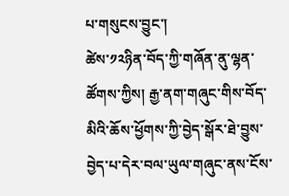པ་གསུངས་བྱུང་།
ཚེས་༡༢ཉིན་བོད་ཀྱི་གཞོན་ནུ་ལྷན་ཚོགས་ཀྱིས། རྒྱ་ནག་གཞུང་གིས་བོད་མིའི་ཆོས་ཕྱོགས་ཀྱི་བྱེད་སྒོར་ཐེ་བྱུས་བྱེད་པ་དེར་བལ་ཡུལ་གཞུང་ནས་ངོས་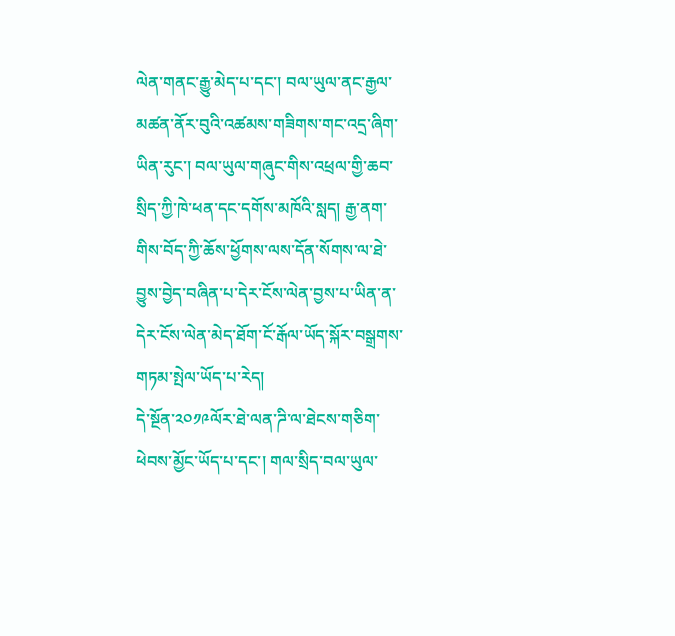ལེན་གནང་རྒྱུ་མེད་པ་དང་། བལ་ཡུལ་ནང་རྒྱལ་མཚན་ནོར་བུའི་འཚམས་གཟིགས་གང་འདྲ་ཞིག་ཡིན་རུང་། བལ་ཡུལ་གཞུང་གིས་འཕྲལ་གྱི་ཆབ་སྲིད་ཀྱི་ཁེ་ཕན་དང་དགོས་མཁོའི་སླད། རྒྱ་ནག་གིས་བོད་ཀྱི་ཆོས་ཕྱོགས་ལས་དོན་སོགས་ལ་ཐེ་བྱུས་བྱེད་བཞིན་པ་དེར་ངོས་ལེན་བྱས་པ་ཡིན་ན་དེར་ངོས་ལེན་མེད་ཐོག་ངོ་རྒོལ་ཡོད་སྐོར་བསྒྲགས་གཏམ་སྤེལ་ཡོད་པ་རེད།
དེ་སྔོན་༢༠༡༩ལོར་ཐེ་ལན་ཌི་ལ་ཐེངས་གཅིག་ཕེབས་མྱོང་ཡོད་པ་དང་། གལ་སྲིད་བལ་ཡུལ་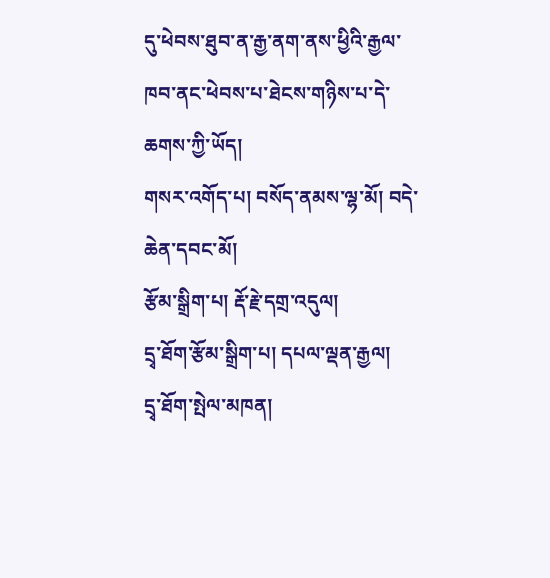དུ་ཕེབས་ཐུབ་ན་རྒྱ་ནག་ནས་ཕྱིའི་རྒྱལ་ཁབ་ནང་ཕེབས་པ་ཐེངས་གཉིས་པ་དེ་ཆགས་ཀྱི་ཡོད།
གསར་འགོད་པ། བསོད་ནམས་ལྷ་མོ། བདེ་ཆེན་དབང་མོ།
རྩོམ་སྒྲིག་པ། རྡོ་རྗེ་དགྲ་འདུལ།
དྲྭ་ཐོག་རྩོམ་སྒྲིག་པ། དཔལ་ལྡན་རྒྱལ།
དྲྭ་ཐོག་སྤེལ་མཁན།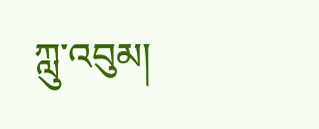ཀླུ་འབུམ།